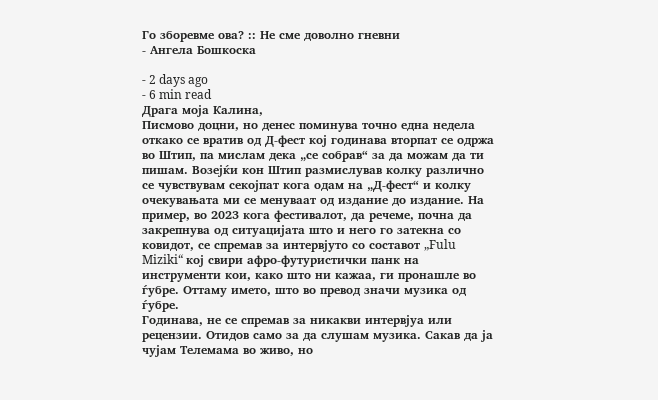Го зборевме ова? :: Не сме доволно гневни
- Ангела Бошкоска

- 2 days ago
- 6 min read
Драга моја Калина,
Писмово доцни, но денес поминува точно една недела откако се вратив од Д-фест кој годинава вторпат се одржа во Штип, па мислам дека „се собрав“ за да можам да ти пишам. Возејќи кон Штип размислував колку различно се чувствувам секојпат кога одам на „Д-фест“ и колку очекувањата ми се менуваат од издание до издание. На пример, во 2023 кога фестивалот, да речеме, почна да закрепнува од ситуацијата што и него го затекна со ковидот, се спремав за интервјуто со составот „Fulu Miziki“ кој свири афро-футуристички панк на инструменти кои, како што ни кажаа, ги пронашле во ѓубре. Оттаму името, што во превод значи музика од ѓубре.
Годинава, не се спремав за никакви интервјуа или рецензии. Отидов само за да слушам музика. Сакав да ја чујам Телемама во живо, но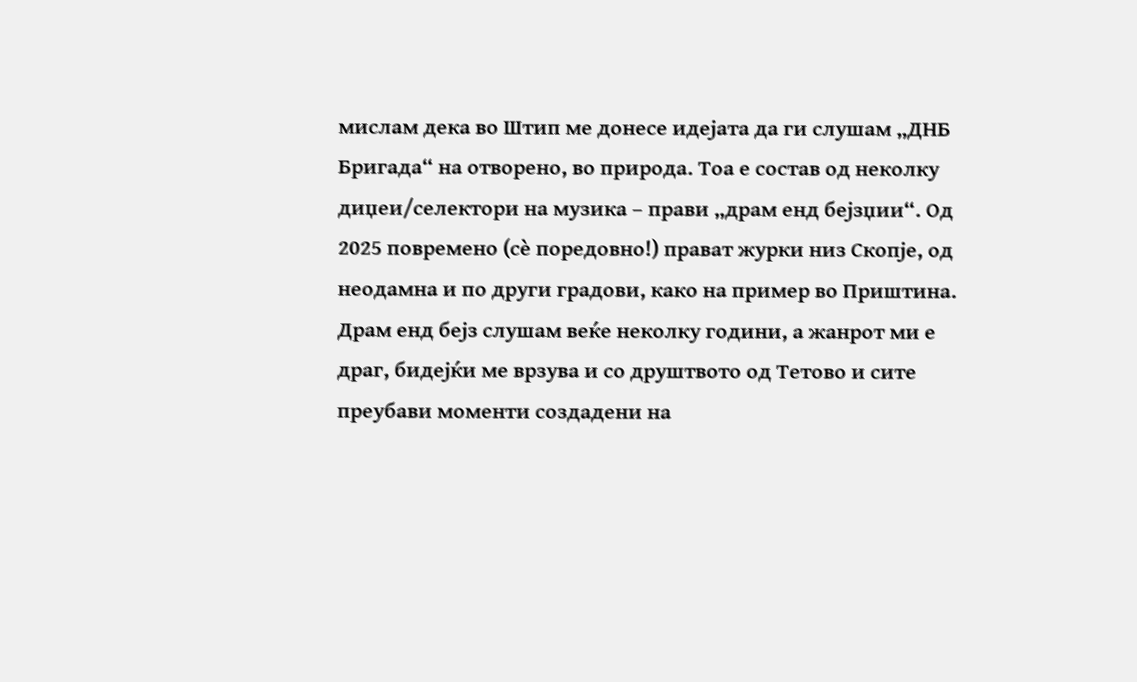мислам дека во Штип ме донесе идејата да ги слушам „ДНБ Бригада“ на отворено, во природа. Тоа е состав од неколку диџеи/селектори на музика – прави „драм енд бејзџии“. Од 2025 повремено (сѐ поредовно!) прават журки низ Скопје, од неодамна и по други градови, како на пример во Приштина. Драм енд бејз слушам веќе неколку години, а жанрот ми е драг, бидејќи ме врзува и со друштвото од Тетово и сите преубави моменти создадени на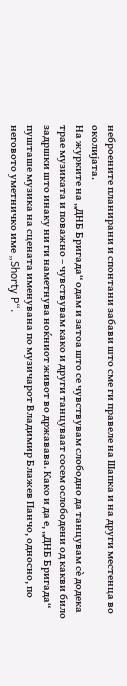неброените планирани и спонтани забави што сме ги правеле на Шапка и на други местенца во околијата.
На журките на „ДНБ Бригада“ одам и затоа што се чувствувам слободно да танцувам сѐ додека трае музиката и поважно – чувствувам како и други танцуваат сосем ослободени од какви било задршки што инаку ни ги наметнува ноќниот живот во државава. Како и да е, „ДНБ Бригада“ пушташе музика на сцената именувана по музичарот Владимир Блажев Панчо, односно, по неговото уметничко име „Shorty P“.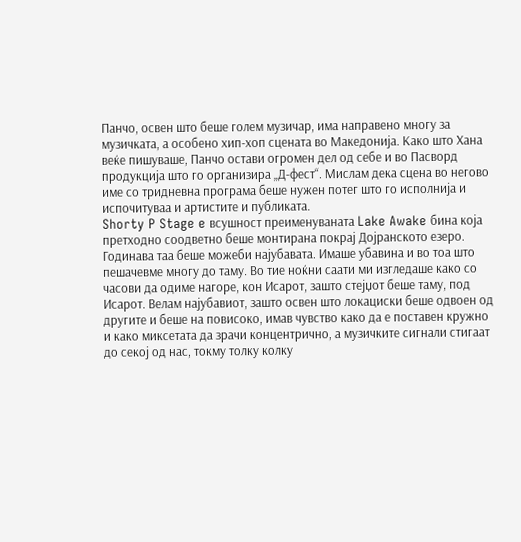Панчо, освен што беше голем музичар, има направено многу за музичката, а особено хип-хоп сцената во Македонија. Како што Хана веќе пишуваше, Панчо остави огромен дел од себе и во Пасворд продукција што го организира „Д-фест“. Мислам дека сцена во негово име со тридневна програма беше нужен потег што го исполнија и испочитуваа и артистите и публиката.
Shorty P Stage e всушност преименуваната Lake Awake бина која претходно соодветно беше монтирана покрај Дојранското езеро. Годинава таа беше можеби најубавата. Имаше убавина и во тоа што пешачевме многу до таму. Во тие ноќни саати ми изгледаше како со часови да одиме нагоре, кон Исарот, зашто стејџот беше таму, под Исарот. Велам најубавиот, зашто освен што локациски беше одвоен од другите и беше на повисоко, имав чувство како да е поставен кружно и како миксетата да зрачи концентрично, а музичките сигнали стигаат до секој од нас, токму толку колку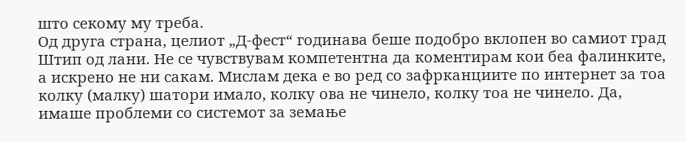што секому му треба.
Од друга страна, целиот „Д-фест“ годинава беше подобро вклопен во самиот град Штип од лани. Не се чувствувам компетентна да коментирам кои беа фалинките, а искрено не ни сакам. Мислам дека е во ред со зафрканциите по интернет за тоа колку (малку) шатори имало, колку ова не чинело, колку тоа не чинело. Да, имаше проблеми со системот за земање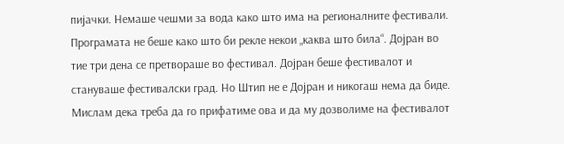пијачки. Немаше чешми за вода како што има на регионалните фестивали. Програмата не беше како што би рекле некои „каква што била“. Дојран во тие три дена се претвораше во фестивал. Дојран беше фестивалот и стануваше фестивалски град. Но Штип не е Дојран и никогаш нема да биде. Мислам дека треба да го прифатиме ова и да му дозволиме на фестивалот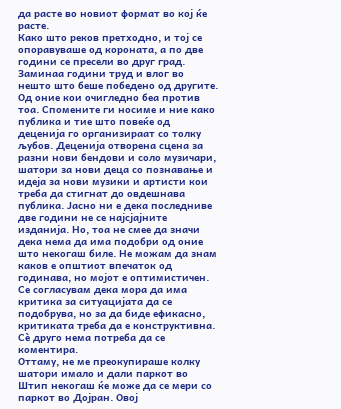да расте во новиот формат во кој ќе расте.
Како што реков претходно, и тој се опоравуваше од короната, а по две години се пресели во друг град. Заминаа години труд и влог во нешто што беше победено од другите. Од оние кои очигледно беа против тоа. Спомените ги носиме и ние како публика и тие што повеќе од деценија го организираат со толку љубов. Деценија отворена сцена за разни нови бендови и соло музичари, шатори за нови деца со познавање и идеја за нови музики и артисти кои треба да стигнат до овдешнава публика. Јасно ни е дека последниве две години не се најсјајните изданија. Но, тоа не смее да значи дека нема да има подобри од оние што некогаш биле. Не можам да знам каков е општиот впечаток од годинава, но мојот е оптимистичен. Се согласувам дека мора да има критика за ситуацијата да се подобрува, но за да биде ефикасно, критиката треба да е конструктивна. Сѐ друго нема потреба да се коментира.
Оттаму, не ме преокупираше колку шатори имало и дали паркот во Штип некогаш ќе може да се мери со паркот во Дојран. Овој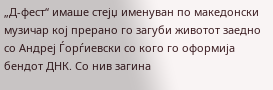„Д-фест“ имаше стејџ именуван по македонски музичар кој прерано го загуби животот заедно со Андреј Ѓорѓиевски со кого го оформија бендот ДНК. Со нив загина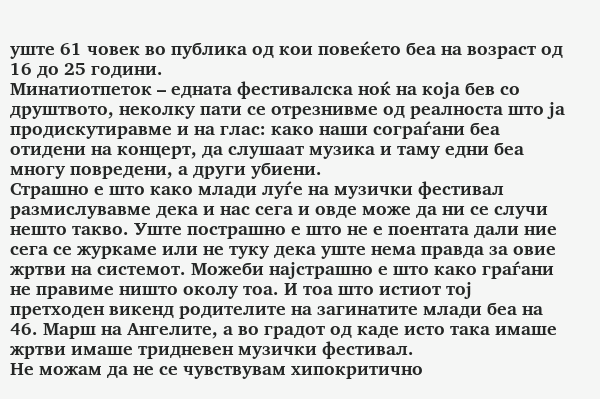уште 61 човек во публика од кои повеќето беа на возраст од 16 до 25 години.
Минатиотпеток – едната фестивалска ноќ на која бев со друштвото, неколку пати се отрезнивме од реалноста што ја продискутиравме и на глас: како наши сограѓани беа отидени на концерт, да слушаат музика и таму едни беа многу повредени, а други убиени.
Страшно е што како млади луѓе на музички фестивал размислувавме дека и нас сега и овде може да ни се случи нешто такво. Уште пострашно е што не е поентата дали ние сега се журкаме или не туку дека уште нема правда за овие жртви на системот. Можеби најстрашно е што како граѓани не правиме ништо околу тоа. И тоа што истиот тој претходен викенд родителите на загинатите млади беа на 46. Марш на Ангелите, а во градот од каде исто така имаше жртви имаше тридневен музички фестивал.
Не можам да не се чувствувам хипокритично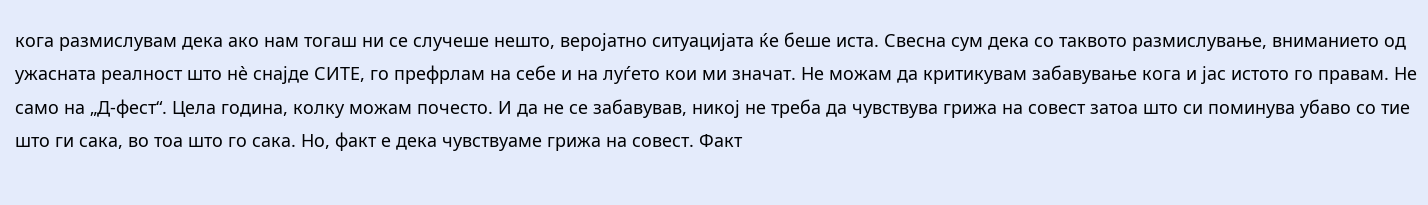кога размислувам дека ако нам тогаш ни се случеше нешто, веројатно ситуацијата ќе беше иста. Свесна сум дека со таквото размислување, вниманието од ужасната реалност што нѐ снајде СИТЕ, го префрлам на себе и на луѓето кои ми значат. Не можам да критикувам забавување кога и јас истото го правам. Не само на „Д-фест“. Цела година, колку можам почесто. И да не се забавував, никој не треба да чувствува грижа на совест затоа што си поминува убаво со тие што ги сака, во тоа што го сака. Но, факт е дека чувствуаме грижа на совест. Факт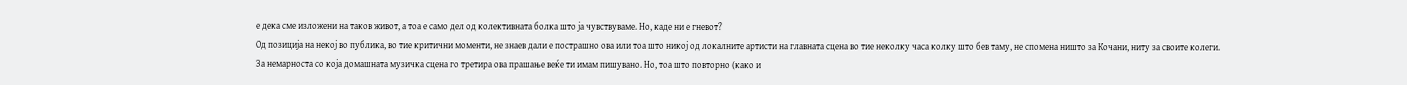е дека сме изложени на таков живот, а тоа е само дел од колективната болка што ја чувствуваме. Но, каде ни е гневот?
Од позиција на некој во публика, во тие критични моменти, не знаев дали е пострашно ова или тоа што никој од локалните артисти на главната сцена во тие неколку часа колку што бев таму, не спомена ништо за Кочани, ниту за своите колеги.
За немарноста со која домашната музичка сцена го третира ова прашање веќе ти имам пишувано. Но, тоа што повторно (како и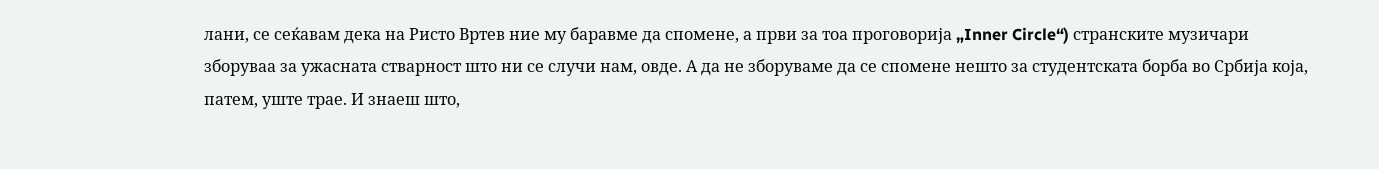лани, се сеќавам дека на Ристо Вртев ние му баравме да спомене, а први за тоа проговорија „Inner Circle“) странските музичари зборуваа за ужасната стварност што ни се случи нам, овде. А да не зборуваме да се спомене нешто за студентската борба во Србија која, патем, уште трае. И знаеш што,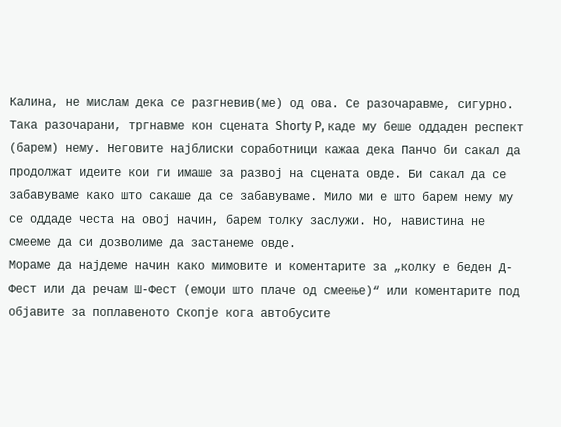Калина, не мислам дека се разгневив(ме) од ова. Се разочаравме, сигурно. Така разочарани, тргнавме кон сцената Shorty P, каде му беше оддаден респект (барем) нему. Неговите најблиски соработници кажаа дека Панчо би сакал да продолжат идеите кои ги имаше за развој на сцената овде. Би сакал да се забавуваме како што сакаше да се забавуваме. Мило ми е што барем нему му се оддаде честа на овој начин, барем толку заслужи. Но, навистина не смееме да си дозволиме да застанеме овде.
Мораме да најдеме начин како мимовите и коментарите за „колку е беден Д-Фест или да речам Ш-Фест (емоџи што плаче од смеење)“ или коментарите под објавите за поплавеното Скопје кога автобусите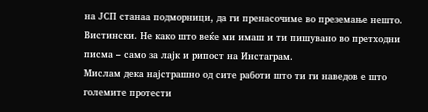на ЈСП станаа подморници, да ги пренасочиме во преземање нешто. Вистински. Не како што веќе ми имаш и ти пишувано во претходни писма – само за лајк и рипост на Инстаграм.
Мислам дека најстрашно од сите работи што ти ги наведов е што големите протести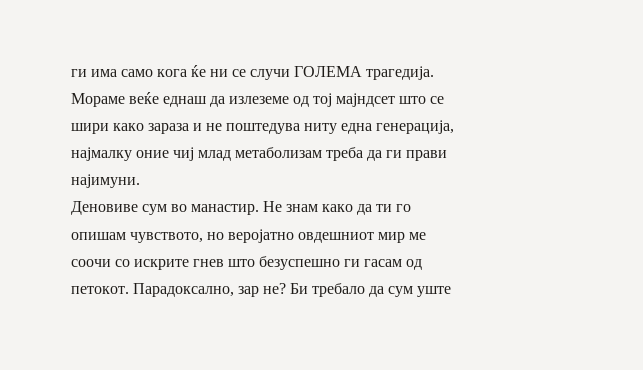ги има само кога ќе ни се случи ГОЛЕМА трагедија. Мораме веќе еднаш да излеземе од тој мајндсет што се шири како зараза и не поштедува ниту една генерација, најмалку оние чиј млад метаболизам треба да ги прави најимуни.
Деновиве сум во манастир. Не знам како да ти го опишам чувството, но веројатно овдешниот мир ме соочи со искрите гнев што безуспешно ги гасам од петокот. Парадоксално, зар не? Би требало да сум уште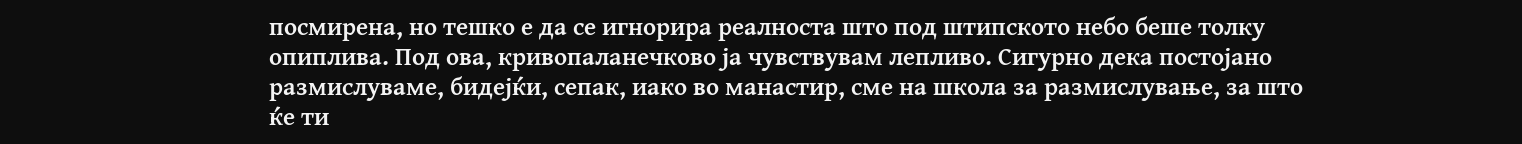посмирена, но тешко е да се игнорира реалноста што под штипското небо беше толку опиплива. Под ова, кривопаланечково ја чувствувам лепливо. Сигурно дека постојано размислуваме, бидејќи, сепак, иако во манастир, сме на школа за размислување, за што ќе ти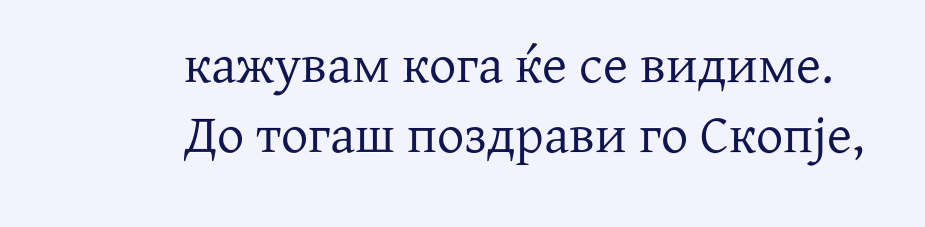кажувам кога ќе се видиме.
До тогаш поздрави го Скопје,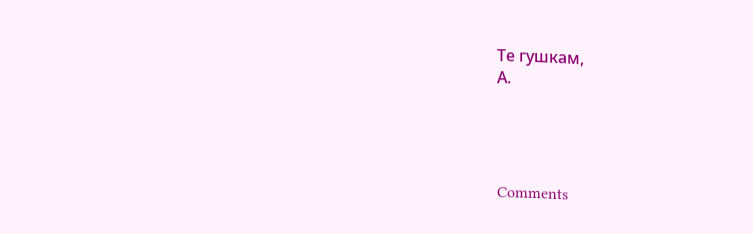Те гушкам,
А.




Comments